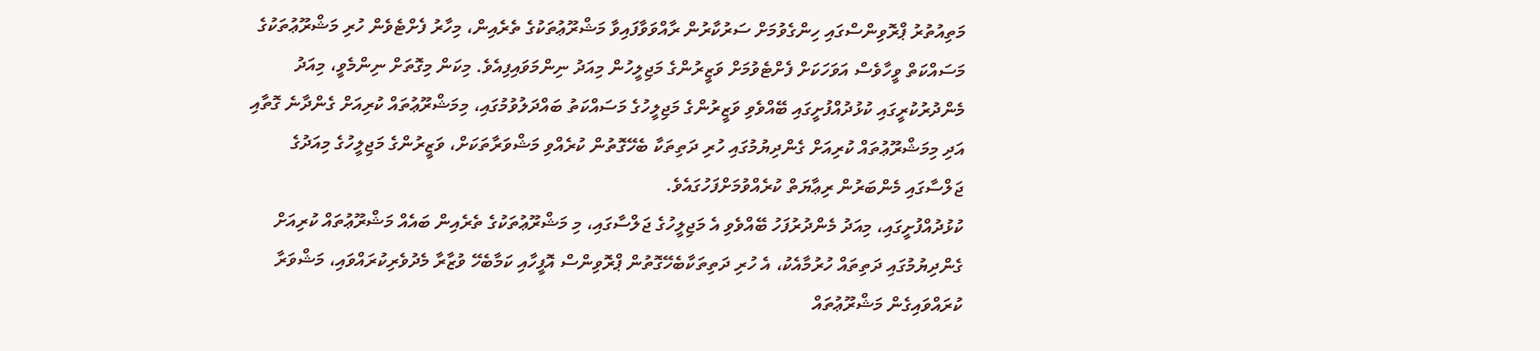މަތިއުތުރު ޕްރޮވިންސްގައި ހިންގެވުމަށް ސަރުކާރުން ރާއްވަވާފައިވާ މަޝްރޫޢުތަކުގެ ތެރެއިން، މިހާރު ފެށްޓެވެން ހުރި މަޝްރޫޢުތަކުގެ މަސައްކަތް ވީހާވެސް އަވަހަކަށް ފެށްޓެވުމަށް ވަޒީރުންގެ މަޖިލީހުން މިއަދު ނިންމަވައިފިއެވެ. މިކަން މިގޮތަށް ނިންމެވީ، މިއަދު މެންދުރުކުރީގައި ކުޅުދުއްފުށީގައި ބޭއްވެވި ވަޒީރުންގެ މަޖިލީހުގެ މަސައްކަތު ބައްދަލުވުމުގައި، މިމަޝްރޫޢުތައް ކުރިއަށް ގެންދާނެ ގޮތާއި އަދި މިމަޝްރޫޢުތައް ކުރިއަށް ގެންދިޔުމުގައި ހުރި ދަތިތަކާ ބެހޭގޮތުން ކުރެއްވި މަޝްވަރާތަކަށް، ވަޒީރުންގެ މަޖިލީހުގެ މިއަދުގެ ޖަލްސާގައި މެންބަރުން ރިޢާޔަތް ކުރެއްވުމަށްފަހުގައެވެ.
ކުޅުދުއްފުށީގައި، މިއަދު މެންދުރުފަހު ބޭއްވެވި އެ މަޖިލީހުގެ ޖަލްސާގައި، މި މަޝްރޫޢުތަކުގެ ތެރެއިން ބައެއް މަޝްރޫޢުތައް ކުރިއަށް ގެންދިޔުމުގައި ދަތިތައް ހުރުމާއެކު، އެ ހުރި ދަތިތަކާބެހޭގޮތުން ޕްރޮވިންސް އޮފީހާއި ކަމާބެހޭ ވުޒާރާ މެދުވެރިކުރައްވައި، މަޝްވަރާ ކުރައްވައިގެން މަޝްރޫޢުތައް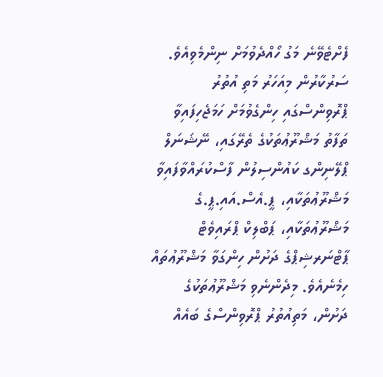ފެށްޓެވޭނެ މަގު ހޯއްދެވުމަށް ނިންމެވިއެވެ.
ސަރުކާރުން މިއަހަރު މަތި އުތުރު ޕްރޮވިންސްގައި ހިންގެވުމަށް ހަމަޖެހިފައިވާ ތަފާތު މަޝްރޫޢުތަކުގެ ތެރޭގައި، ނޭޝަނަލް ޕްލޭނިންގ ކައުންސިލުން ފާސްކުރައްވާފައިވާ މަޝްރޫޢުތަކާއި، ޕީ.އެސް.އައި.ޕީ.ގެ މަޝްރޫޢުތަކާއި، ޕަބްލިކް ޕްރައިވެޓް ޕާޓްނަރޝިޕްގެ ދަށުން ހިންގަވާ މަޝްރޫޢުތައް ހިމެނެއެވެ. މިދެންނެވި މަޝްރޫޢުތަކުގެ ދަށުން، މަތިއުތުރު ޕްރޮވިންސްގެ ބައެއް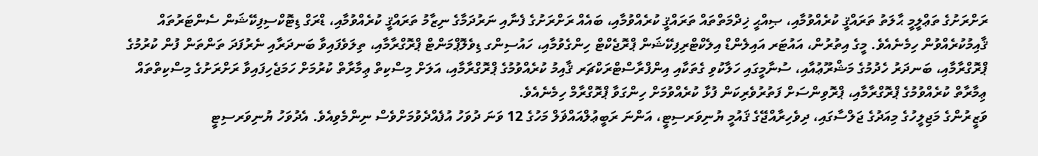ރަށްރަށުގެ ތަޢްލީމީ ޙާލަތު ތަރައްޤީ ކުރެއްވުމާއި، ޞިއްޙީ ޚިދްމަތްތައް ތަރައްޤީ ކުރެއްވުމާއި، ބައެއް ރަށްރަށުގެ ފެނާއި ނަރުދަމާގެ ނިޒާމު ތަރައްޤީ ކުރެއްވުމާއި، ޑްރަގް ޑިޓޮކްސިފިކޭޝަން ސެންޓަރުތައް ޤާއިމުކުރެއްވުން ހިމެނެއެވެ. މީގެ އިތުރުން، އައުޓަރ އައިލެންޑް އިލެކްޓްރިފިކޭޝަން ޕްރޮޖެކްޓް ހިންގެވުމާއި، ހައުސިންގ ޑިވެލޮޕްމަންޓް ޕްރޮގްރާމާއި، ތިލަވެފައިވާ ބަނދަރާއި ނެރުފަދަ ތަންތަން ފުން ކުރުމުގެ ޕްރޮގްރާމާއި، ބަނދަރު ހެދުމުގެ މަޝްރޫޢުއާއި، ސުނާމީގައި ހަލާކުވި ގެތަކާއި އިންފްރާސްޓްރަކްޗަރ ޤާއިމު ކުރެއްވުމުގެ ޕްރޮގްރާމާއި، އަލަށް މިސްކިތް ޢިމާރާތް ކުރުމަށް ހަމަޖެހިފައިވާ ރަށްރަށުގެ މިސްކިތްތައް ޢިމާރާތް ކުރެއްވުމުގެ ޕްރޮގްރާމާއި، ޕްރޮވިންސަށް ފަތުރުވެރިކަން ފުޅާ ކުރެއްވުމަށް ހިންގަވާ ޕްރޮގްރާމް ހިމެނެއެވެ.
ވަޒީރުންގެ މަޖިލީހުގެ މިއަދުގެ ޖަލްސާގައި، ދިވެހިރާއްޖޭގެ ޤައުމީ ޔުނިވަރސިޓީ، އަންނަ ރަބީޢުލްއައްޥަލް މަހުގެ 12 ވަނަ ދުވަހު އުފެއްދެވުމަށްވެސް ނިންމެވިއެވެ. އެދުވަހު ޔުނިވަރސިޓީ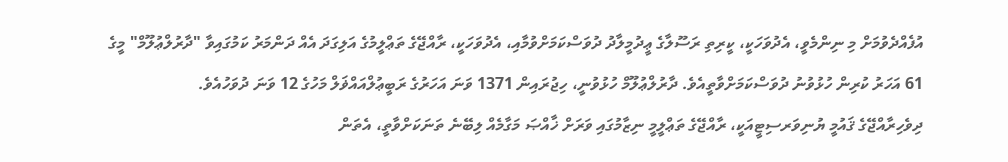އުފެއްދެވުމަށް މި ނިންމެވީ، އެދުވަހަކީ، ކީރިތި ރަސޫލާގެ ޢީދުމީލާދު ދުވަސްކަމަށްވުމާއި، އެދުވަހަކީ، ރާއްޖޭގެ ތަޢްލީމުގެ އަލިގަދަ އެއް ދަންމަރު ކަމުގައިވާ "ދާރުލްޢުލޫމް" މީގެ 61 އަހަރު ކުރިން ހުޅުވުނު ދުވަސްކަމަށްވާތީއެވެ. ދާރުލްޢުލޫމް ހުޅުވުނީ، ހިޖުރައިން 1371 ވަނަ އަހަރުގެ ރަބީޢުލްއައްޥަލް މަހުގެ 12 ވަނަ ދުވަހުއެވެ.
ދިވެހިރާއްޖޭގެ ޤައުމީ ޔުނިވަރސިޓީއަކީ، ރާއްޖޭގެ ތަޢްލީމީ ނިޒާމުގައި ވަރަށް ޚާއްޞަ މަގާމެއް ލިބޭނެ ތަނަކަށްވާތީ، އެތަން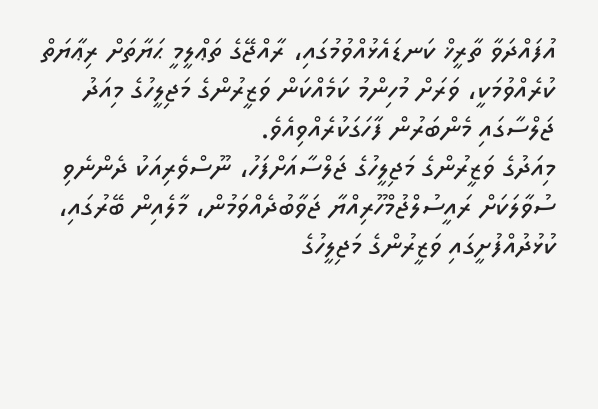އުފައްދަވާ ތާރީޚް ކަނޑައެޅުއްވުމުގައި، ރާއްޖޭގެ ތަޢްލީމީ ޙަޔާތަށް ރިޢާޔަތް ކުރެއްވުމަކީ، ވަރަށް މުހިންމު ކަމެއްކަން ވަޒީރުންގެ މަޖިލީހުގެ މިއަދު ޖަލްސާގައި މެންބަރުން ފާހަގަކުރެއްވިއެވެ.
މިއަދުގެ ވަޒީރުންގެ މަޖިލީހުގެ ޖަލްސާއަށްފަހު، ނޫސްވެރިއަކު ދެންނެވި ސުވާލަކަށް ރައީސުލްޖުމްހޫރިއްޔާ ޖަވާބުދެއްވަމުން، މާލެއިން ބޭރުގައި، ކުޅުދުއްފުށީގައި ވަޒީރުންގެ މަޖިލީހުގެ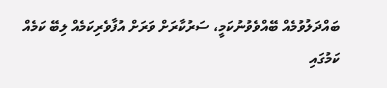ބައްދަލުވުމެއް ބޭއްވެވުނުކަމީ، ސަރުކާރަށް ވަރަށް އުފާވެރިކަމެއް ލިބޭ ކަމެއް ކަމުގައި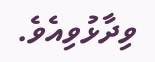ވިދާޅުވިއެވެ.